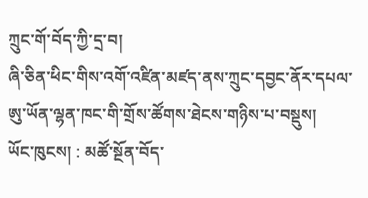ཀྲུང་གོ་བོད་ཀྱི་དྲ་བ།
ཞི་ཅིན་ཕིང་གིས་འགོ་འཛིན་མཛད་ནས་ཀྲུང་དབྱང་ནོར་དཔལ་ཨུ་ཡོན་ལྷན་ཁང་གི་གྲོས་ཚོགས་ཐེངས་གཉིས་པ་བསྡུས།
ཡོང་ཁུངས། : མཚོ་སྔོན་བོད་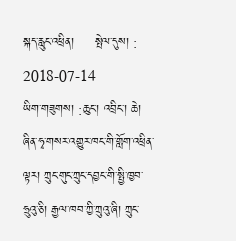སྐད་རླུང་འཕྲིན།     སྤེལ་དུས། : 2018-07-14
ཡིག་གཟུགས། :ཆུང་། འབྲིང་། ཆེ།
ཞིན་ཧྭ་གསར་འགྱུར་ཁང་གི་གློག་འཕྲིན་ལྟར། ཀྲུང་གུང་ཀྲུང་དབྱང་གི་སྤྱི་ཁྱབ་ཧྲུའུ་ཅི། རྒྱལ་ཁབ་ཀྱི་ཀྲུའུ་ཞི། ཀྲུང་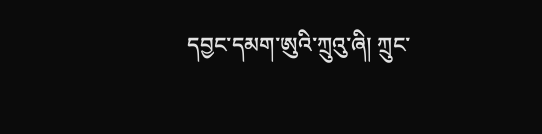དབྱང་དམག་ཨུའི་ཀྲུའུ་ཞི། ཀྲུང་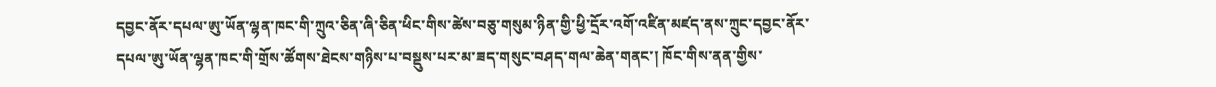དབྱང་ནོར་དཔལ་ཨུ་ཡོན་ལྷན་ཁང་གི་ཀྲུའ་ཅིན་ཞི་ཅིན་ཕིང་གིས་ཚེས་བཅུ་གསུམ་ཉིན་གྱི་ཕྱི་དྲོར་འགོ་འཛིན་མཛད་ནས་ཀྲུང་དབྱང་ནོར་དཔལ་ཨུ་ཡོན་ལྷན་ཁང་གི་གྲོས་ཚོགས་ཐེངས་གཉིས་པ་བསྡུས་པར་མ་ཟད་གསུང་བཤད་གལ་ཆེན་གནང་། ཁོང་གིས་ནན་གྱིས་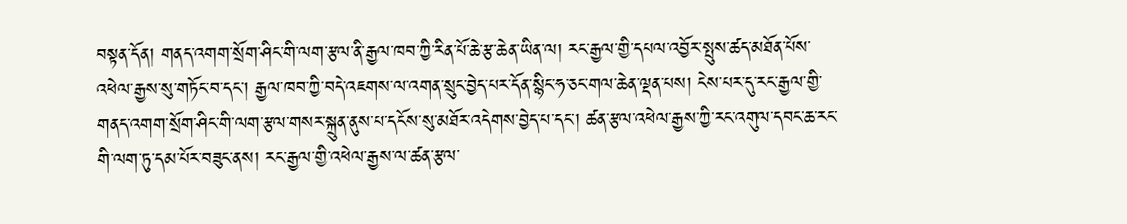བསྟན་དོན། གནད་འགག་སྲོག་ཤིང་གི་ལག་རྩལ་ནི་རྒྱལ་ཁབ་ཀྱི་རིན་པོ་ཆེ་རྩ་ཆེན་ཡིན་ལ། རང་རྒྱལ་གྱི་དཔལ་འབྱོར་སྤུས་ཚད་མཐོན་པོས་འཕེལ་རྒྱས་སུ་གཏོང་བ་དང་། རྒྱལ་ཁབ་ཀྱི་བདེ་འཇགས་ལ་འགན་སྲུང་བྱེད་པར་དོན་སྙིང་ཧ་ཅང་གལ་ཆེན་ལྡན་པས། ངེས་པར་དུ་རང་རྒྱལ་གྱི་གནད་འགག་སྲོག་ཤིང་གི་ལག་རྩལ་གསར་སྐྲུན་ནུས་པ་དངོས་སུ་མཐོར་འདེགས་བྱེད་པ་དང་། ཚན་རྩལ་འཕེལ་རྒྱས་ཀྱི་རང་འགུལ་དབང་ཆ་རང་གི་ལག་ཏུ་དམ་པོར་བཟུང་ནས། རང་རྒྱལ་གྱི་འཕེལ་རྒྱས་ལ་ཚན་རྩལ་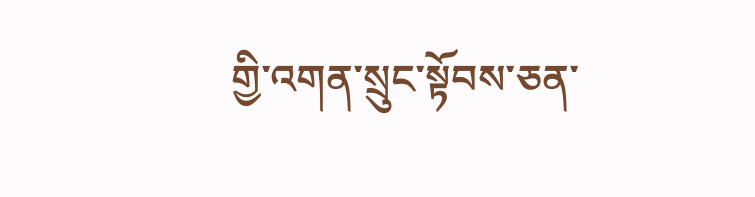གྱི་འགན་སྲུང་སྟོབས་ཅན་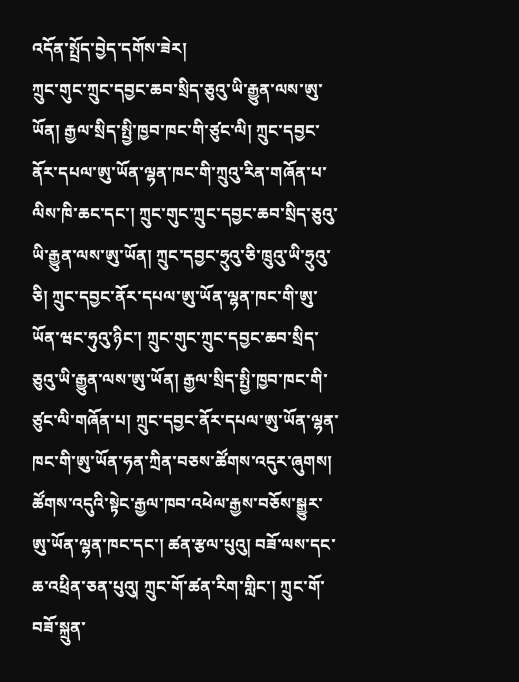འདོན་སྤྲོད་བྱེད་དགོས་ཟེར།
ཀྲུང་གུང་ཀྲུང་དབྱང་ཆབ་སྲིད་ཅུའུ་ཡི་རྒྱུན་ལས་ཨུ་ཡོན། རྒྱལ་སྲིད་སྤྱི་ཁྱབ་ཁང་གི་ཙུང་ལི། ཀྲུང་དབྱང་ནོར་དཔལ་ཨུ་ཡོན་ལྷན་ཁང་གི་ཀྲུའུ་རིན་གཞོན་པ་ལིས་ཁི་ཆང་དང་། ཀྲུང་གུང་ཀྲུང་དབྱང་ཆབ་སྲིད་ཅུའུ་ཡི་རྒྱུན་ལས་ཨུ་ཡོན། ཀྲུང་དབྱང་ཧྲུའུ་ཅི་ཁྲུའུ་ཡི་ཧྲུའུ་ཅི། ཀྲུང་དབྱང་ནོར་དཔལ་ཨུ་ཡོན་ལྷན་ཁང་གི་ཨུ་ཡོན་ཝང་ཧུའུ་ཉིང་། ཀྲུང་གུང་ཀྲུང་དབྱང་ཆབ་སྲིད་ཅུའུ་ཡི་རྒྱུན་ལས་ཨུ་ཡོན། རྒྱལ་སྲིད་སྤྱི་ཁྱབ་ཁང་གི་ཙུང་ལི་གཞོན་པ། ཀྲུང་དབྱང་ནོར་དཔལ་ཨུ་ཡོན་ལྷན་ཁང་གི་ཨུ་ཡོན་ཧན་ཀྲིན་བཅས་ཚོགས་འདུར་ཞུགས།
ཚོགས་འདུའི་སྟེང་རྒྱལ་ཁབ་འཕེལ་རྒྱས་བཅོས་སྒྱུར་ཨུ་ཡོན་ལྷན་ཁང་དང་། ཚན་རྩལ་པུའུ། བཟོ་ལས་དང་ཆ་འཕྲིན་ཅན་པུའུ། ཀྲུང་གོ་ཚན་རིག་གླིང་། ཀྲུང་གོ་བཟོ་སྐྲུན་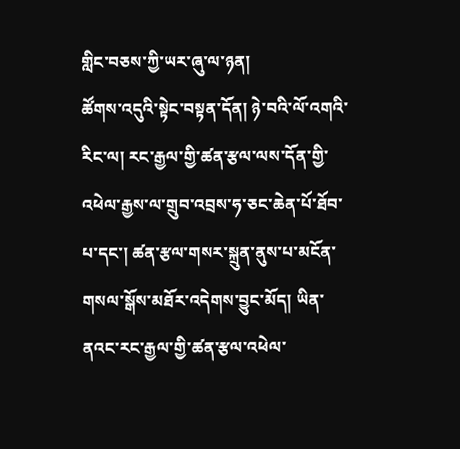གླིང་བཅས་ཀྱི་ཡར་ཞུ་ལ་ཉན།
ཚོགས་འདུའི་སྟེང་བསྟན་དོན། ཉེ་བའི་ལོ་འགའི་རིང་ལ། རང་རྒྱལ་གྱི་ཚན་རྩལ་ལས་དོན་གྱི་འཕེལ་རྒྱས་ལ་གྲུབ་འབྲས་ཧ་ཅང་ཆེན་པོ་ཐོབ་པ་དང་། ཚན་རྩལ་གསར་སྐྲུན་ནུས་པ་མངོན་གསལ་སྒོས་མཐོར་འདེགས་བྱུང་མོད། ཡིན་ནའང་རང་རྒྱལ་གྱི་ཚན་རྩལ་འཕེལ་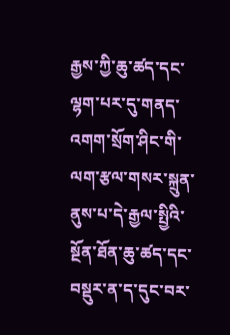རྒྱས་ཀྱི་ཆུ་ཚད་དང་ལྷག་པར་དུ་གནད་འགག་སྲོག་ཤིང་གི་ལག་རྩལ་གསར་སྐྲུན་ནུས་པ་དེ་རྒྱལ་སྤྱིའི་སྔོན་ཐོན་ཆུ་ཚད་དང་བསྡུར་ན་ད་དུང་བར་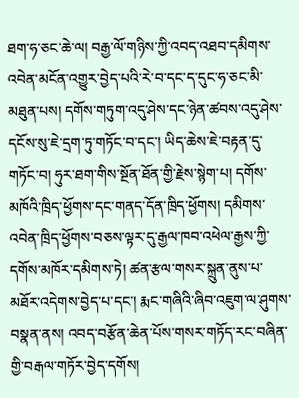ཐག་ཧ་ཅང་ཆེ་ལ། བརྒྱ་ལོ་གཉིས་ཀྱི་འབད་འཐབ་དམིགས་འབེན་མངོན་འགྱུར་བྱེད་པའི་རེ་བ་དང་ད་དུང་ཧ་ཅང་མི་མཐུན་པས། དགོས་གཏུག་འདུ་ཤེས་དང་ཉེན་ཚབས་འདུ་ཤེས་དངོས་སུ་ཇེ་དྲག་ཏུ་གཏོང་བ་དང་། ཡིད་ཆེས་ཇེ་བརྟན་དུ་གཏོང་བ། ཧུར་ཐག་གིས་སྔོན་ཐོན་གྱི་རྗེས་སྙེག་པ། དགོས་མཁོའི་ཁྲིད་ཕྱོགས་དང་གནད་དོན་ཁྲིད་ཕྱོགས། དམིགས་འབེན་ཁྲིད་ཕྱོགས་བཅས་ལྟར་དུ་རྒྱལ་ཁབ་འཕེལ་རྒྱས་ཀྱི་དགོས་མཁོར་དམིགས་ཏེ། ཚན་རྩལ་གསར་སྐྲུན་ནུས་པ་མཐོར་འདེགས་བྱེད་པ་དང་། རྨང་གཞིའི་ཞིབ་འཇུག་ལ་ཤུགས་བསྣན་ནས། འབད་བརྩོན་ཆེན་པོས་གསར་གཏོད་རང་བཞིན་གྱི་བརྒལ་གཏོར་བྱེད་དགོས།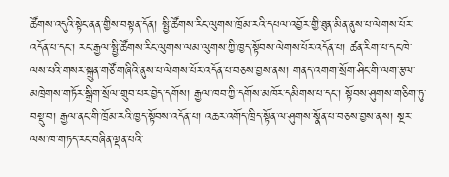ཚོགས་འདུའི་སྟེང་ནན་གྱིས་བསྟན་དོན། སྤྱི་ཚོགས་རིང་ལུགས་ཁྲོམ་རའི་དཔལ་འབྱོར་གྱི་ཐུན་མིན་ནུས་པ་ལེགས་པོར་འདོན་པ་དང་། རང་རྒྱལ་སྤྱི་ཚོགས་རིང་ལུགས་ལམ་ལུགས་ཀྱི་ཁྱད་སྟོབས་ལེགས་པོར་འདོན་པ། ཚན་རིག་པ་དང་ཁེ་ལས་པའི་གསར་སྐྲུན་གཙོ་གཞིའི་ནུས་པ་ལེགས་པོར་འདོན་པ་བཅས་བྱས་ནས། གནད་འགག་སྲོག་ཤིང་གི་ལག་རྩལ་མཁྲེགས་གཏོར་སྒྲིག་སྲོལ་གྲུབ་པར་བྱེད་དགོས། རྒྱལ་ཁབ་ཀྱི་དགོས་མཁོར་དམིགས་པ་དང་། སྟོབས་ཤུགས་གཅིག་ཏུ་བསྡུ་བ། རྒྱལ་ནང་གི་ཁྲོམ་རའི་ཁྱད་སྟོབས་འདོན་པ། འཆར་འགོད་ཁྲིད་སྟོན་ལ་ཤུགས་སྣོན་པ་བཅས་བྱས་ནས། སྔར་ལས་ཁ་གཏད་རང་བཞིན་ལྡན་པའི་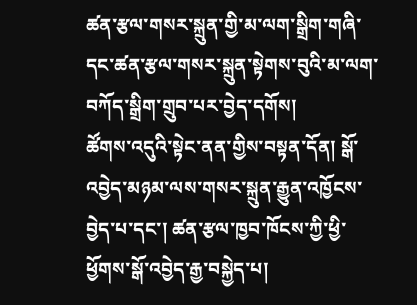ཚན་རྩལ་གསར་སྐྲུན་གྱི་མ་ལག་སྒྲིག་གཞི་དང་ཚན་རྩལ་གསར་སྐྲུན་སྟེགས་བུའི་མ་ལག་བཀོད་སྒྲིག་གྲུབ་པར་བྱེད་དགོས།
ཚོགས་འདུའི་སྟེང་ནན་གྱིས་བསྟན་དོན། སྒོ་འབྱེད་མཉམ་ལས་གསར་སྐྲུན་རྒྱུན་འཁྱོངས་བྱེད་པ་དང་། ཚན་རྩལ་ཁྱབ་ཁོངས་ཀྱི་ཕྱི་ཕྱོགས་སྒོ་འབྱེད་རྒྱ་བསྐྱེད་པ།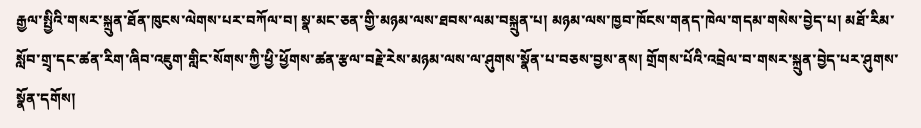རྒྱལ་སྤྱིའི་གསར་སྐྲུན་ཐོན་ཁུངས་ལེགས་པར་བཀོལ་བ། སྣ་མང་ཅན་གྱི་མཉམ་ལས་ཐབས་ལམ་བསྐྲུན་པ། མཉམ་ལས་ཁྱབ་ཁོངས་གནད་ཁེལ་གདམ་གསེས་བྱེད་པ། མཐོ་རིམ་སློབ་གྲྭ་དང་ཚན་རིག་ཞིབ་འཇུག་གླིང་སོགས་ཀྱི་ཕྱི་ཕྱོགས་ཚན་རྩལ་བརྗེ་རེས་མཉམ་ལས་ལ་ཤུགས་སྣོན་པ་བཅས་བྱས་ནས། གྲོགས་པོའི་འབྲེལ་བ་གསར་སྐྲུན་བྱེད་པར་ཤུགས་སྣོན་དགོས།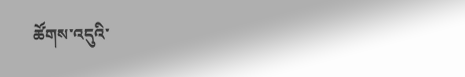ཚོགས་འདུའི་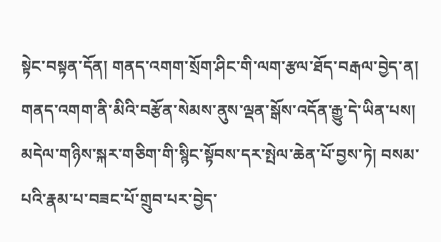སྟེང་བསྟན་དོན། གནད་འགག་སྲོག་ཤིང་གི་ལག་རྩལ་ཐོད་བརྒལ་བྱེད་ན། གནད་འགག་ནི་མིའི་བརྩོན་སེམས་ནུས་ལྡན་སྒོས་འདོན་རྒྱུ་དེ་ཡིན་པས། མདེལ་གཉིས་སྐར་གཅིག་གི་སྙིང་སྟོབས་དར་སྤེལ་ཆེན་པོ་བྱས་ཏེ། བསམ་པའི་རྣམ་པ་བཟང་པོ་གྲུབ་པར་བྱེད་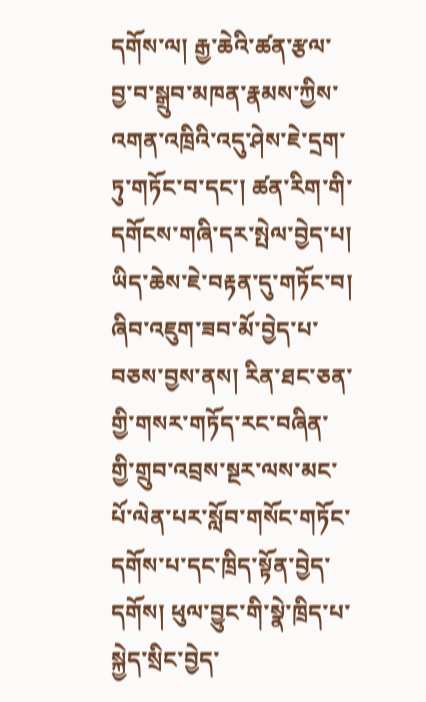དགོས་ལ། རྒྱ་ཆེའི་ཚན་རྩལ་བྱ་བ་སྒྲུབ་མཁན་རྣམས་ཀྱིས་འགན་འཁྲིའི་འདུ་ཤེས་ཇེ་དྲག་ཏུ་གཏོང་བ་དང་། ཚན་རིག་གི་དགོངས་གཞི་དར་སྤེལ་བྱེད་པ། ཡིད་ཆེས་ཇེ་བརྟན་དུ་གཏོང་བ། ཞིབ་འཇུག་ཟབ་མོ་བྱེད་པ་བཅས་བྱས་ནས། རིན་ཐང་ཅན་གྱི་གསར་གཏོད་རང་བཞིན་གྱི་གྲུབ་འབྲས་སྔར་ལས་མང་པོ་ལེན་པར་སློབ་གསོང་གཏོང་དགོས་པ་དང་ཁྲིད་སྟོན་བྱེད་དགོས། ཕུལ་བྱུང་གི་སྣེ་ཁྲིད་པ་སྐྱེད་སྲིང་བྱེད་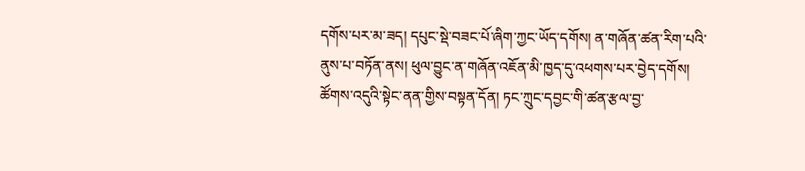དགོས་པར་མ་ཟད། དཔུང་སྡེ་བཟང་པོ་ཞིག་ཀྱང་ཡོད་དགོས། ན་གཞོན་ཚན་རིག་པའི་ནུས་པ་བཏོན་ནས། ཕུལ་བྱུང་ན་གཞོན་འཇོན་མི་ཁྱད་དུ་འཕགས་པར་བྱེད་དགོས།
ཚོགས་འདུའི་སྟེང་ནན་གྱིས་བསྟན་དོན། ཏང་ཀྲུང་དབྱང་གི་ཚན་རྩལ་བྱ་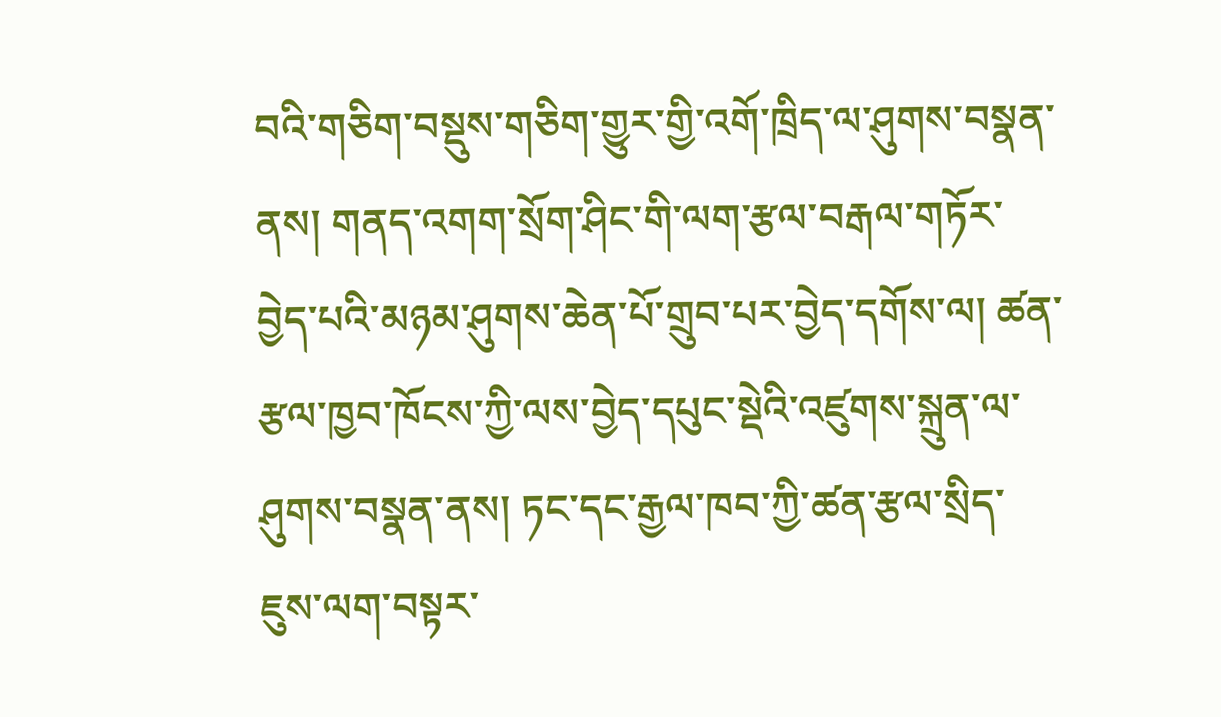བའི་གཅིག་བསྡུས་གཅིག་གྱུར་གྱི་འགོ་ཁྲིད་ལ་ཤུགས་བསྣན་ནས། གནད་འགག་སྲོག་ཤིང་གི་ལག་རྩལ་བརྒལ་གཏོར་བྱེད་པའི་མཉམ་ཤུགས་ཆེན་པོ་གྲུབ་པར་བྱེད་དགོས་ལ། ཚན་རྩལ་ཁྱབ་ཁོངས་ཀྱི་ལས་བྱེད་དཔུང་སྡེའི་འཛུགས་སྐྲུན་ལ་ཤུགས་བསྣན་ནས། ཏང་དང་རྒྱལ་ཁབ་ཀྱི་ཚན་རྩལ་སྲིད་ཇུས་ལག་བསྟར་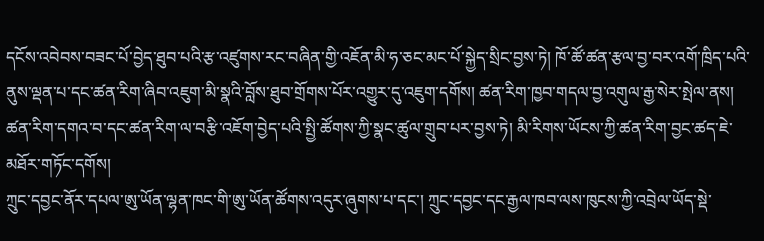དངོས་འབེབས་བཟང་པོ་བྱེད་ཐུབ་པའི་རྩ་འཛུགས་རང་བཞིན་གྱི་འཇོན་མི་ཧ་ཅང་མང་པོ་སྐྱེད་སྲིང་བྱས་ཏེ། ཁོ་ཚོ་ཚན་རྩལ་བྱ་བར་འགོ་ཁྲིད་པའི་ནུས་ལྡན་པ་དང་ཚན་རིག་ཞིབ་འཇུག་མི་སྣའི་བློས་ཐུབ་གྲོགས་པོར་འགྱུར་དུ་འཇུག་དགོས། ཚན་རིག་ཁྱབ་གདལ་བྱ་འགུལ་རྒྱ་སེར་སྤེལ་ནས། ཚན་རིག་དགའ་བ་དང་ཚན་རིག་ལ་བརྩི་འཇོག་བྱེད་པའི་སྤྱི་ཚོགས་ཀྱི་སྣང་ཚུལ་གྲུབ་པར་བྱས་ཏེ། མི་རིགས་ཡོངས་ཀྱི་ཚན་རིག་བྱང་ཚད་ཇེ་མཐོར་གཏོང་དགོས།
ཀྲུང་དབྱང་ནོར་དཔལ་ཨུ་ཡོན་ལྷན་ཁང་གི་ཨུ་ཡོན་ཚོགས་འདུར་ཞུགས་པ་དང་། ཀྲུང་དབྱང་དང་རྒྱལ་ཁབ་ལས་ཁུངས་ཀྱི་འབྲེལ་ཡོད་སྡེ་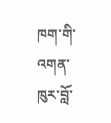ཁག་གི་འགན་ཁུར་བློ་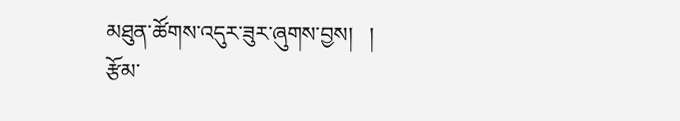མཐུན་ཚོགས་འདུར་ཟུར་ཞུགས་བྱས།   །
རྩོམ་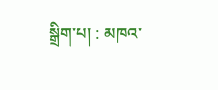སྒྲིག་པ། : མཁའ་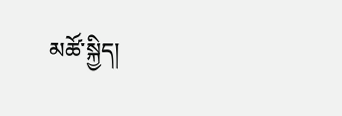མཚོ་སྐྱིད།